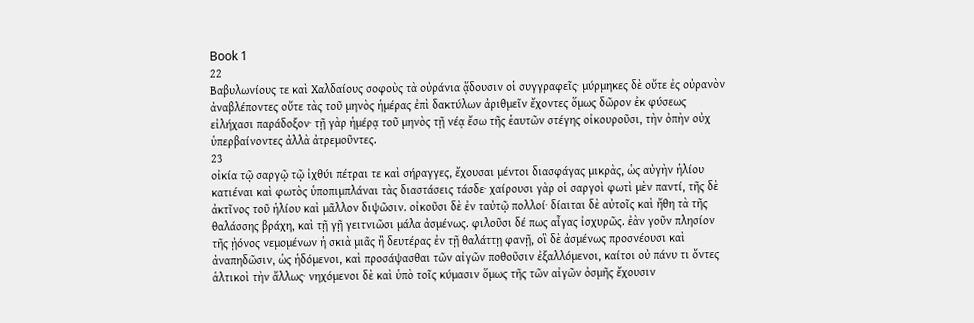Book 1
22
Βαβυλωνίους τε καὶ Χαλδαίους σοφοὺς τὰ οὐράνια ᾅδουσιν οἱ συγγραφεῖς· μύρμηκες δὲ οὔτε ἐς οὐρανὸν ἀναβλέποντες οὔτε τὰς τοῦ μηνὸς ἡμέρας ἐπὶ δακτύλων ἀριθμεῖν ἔχοντες ὅμως δῶρον ἐκ φύσεως εἰλήχασι παράδοξον· τῇ γὰρ ἡμέρᾳ τοῦ μηνὸς τῇ νέᾳ ἔσω τῆς ἑαυτῶν στέγης οἰκουροῦσι, τὴν ὀπὴν οὐχ ὑπερβαίνοντες ἀλλὰ ἀτρεμοῦντες.
23
οἰκία τῷ σαργῷ τῷ ἰχθύι πέτραι τε καὶ σήραγγες, ἔχουσαι μέντοι διασφάγας μικρὰς, ὡς αὐγὴν ἡλίου κατιέναι καὶ φωτὸς ὑποπιμπλάναι τὰς διαστάσεις τάσδε· χαίρουσι γὰρ οἱ σαργοὶ φωτὶ μὲν παντί, τῆς δὲ ἀκτῖνος τοῦ ἡλίου καὶ μᾶλλον διψῶσιν. οἰκοῦσι δὲ ἐν ταὐτῷ πολλοί· δίαιται δὲ αὐτοῖς καὶ ἤθη τὰ τῆς θαλάσσης βράχη, καὶ τῇ γῇ γειτνιῶσι μάλα ἀσμένως. φιλοῦσι δέ πως αἶγας ἰσχυρῶς. ἐὰν γοῦν πλησίον τῆς ᾐόνος νεμομένων ἡ σκιὰ μιᾶς ἢ δευτέρας ἐν τῇ θαλάττῃ φανῇ, οἳ δὲ ἀσμένως προσνέουσι καὶ ἀναπηδῶσιν, ὡς ἡδόμενοι, καὶ προσάψασθαι τῶν αἰγῶν ποθοῦσιν ἐξαλλόμενοι, καίτοι οὐ πάνυ τι ὄντες ἁλτικοὶ τὴν ἄλλως· νηχόμενοι δὲ καὶ ὑπὸ τοῖς κύμασιν ὅμως τῆς τῶν αἰγῶν ὀσμῆς ἔχουσιν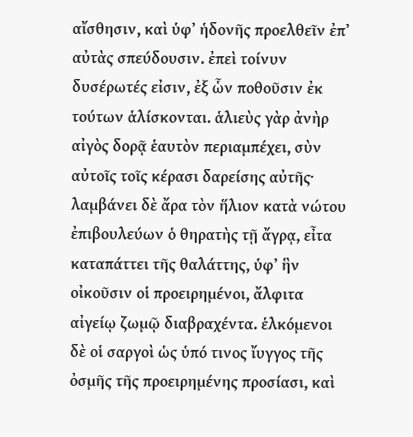αἴσθησιν, καὶ ὑφʼ ἡδονῆς προελθεῖν ἐπʼ αὐτὰς σπεύδουσιν. ἐπεὶ τοίνυν δυσέρωτές εἰσιν, ἐξ ὧν ποθοῦσιν ἐκ τούτων ἁλίσκονται. ἁλιεὺς γὰρ ἀνὴρ αἰγὸς δορᾷ ἑαυτὸν περιαμπέχει, σὺν αὐτοῖς τοῖς κέρασι δαρείσης αὐτῆς· λαμβάνει δὲ ἄρα τὸν ἥλιον κατὰ νώτου ἐπιβουλεύων ὁ θηρατὴς τῇ ἄγρᾳ, εἶτα καταπάττει τῆς θαλάττης, ὑφʼ ἣν οἰκοῦσιν οἱ προειρημένοι, ἄλφιτα αἰγείῳ ζωμῷ διαβραχέντα. ἑλκόμενοι δὲ οἱ σαργοὶ ὡς ὑπό τινος ἴυγγος τῆς ὀσμῆς τῆς προειρημένης προσίασι, καὶ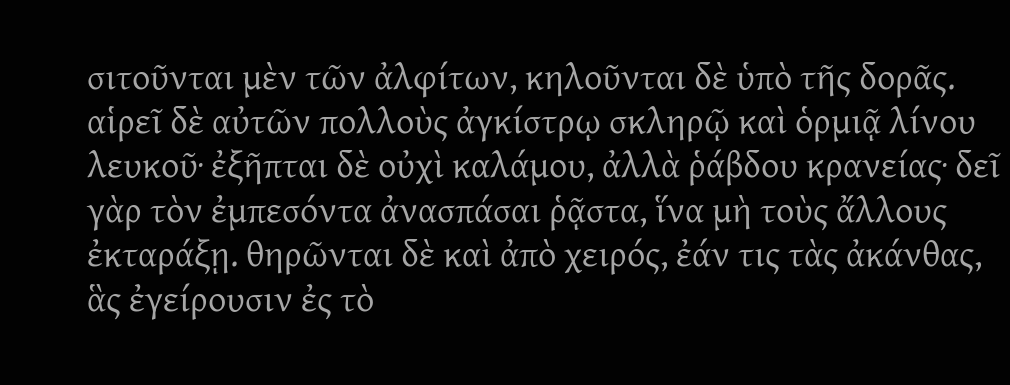σιτοῦνται μὲν τῶν ἀλφίτων, κηλοῦνται δὲ ὑπὸ τῆς δορᾶς. αἱρεῖ δὲ αὐτῶν πολλοὺς ἀγκίστρῳ σκληρῷ καὶ ὁρμιᾷ λίνου λευκοῦ· ἐξῆπται δὲ οὐχὶ καλάμου, ἀλλὰ ῥάβδου κρανείας· δεῖ γὰρ τὸν ἐμπεσόντα ἀνασπάσαι ῥᾷστα, ἵνα μὴ τοὺς ἄλλους ἐκταράξῃ. θηρῶνται δὲ καὶ ἀπὸ χειρός, ἐάν τις τὰς ἀκάνθας, ἃς ἐγείρουσιν ἐς τὸ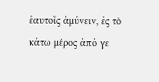ἑαυτοῖς ἀμύνειν, ἐς τὸ κάτω μέρος ἀπό γε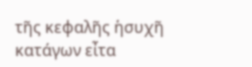τῆς κεφαλῆς ἡσυχῆ κατάγων εἶτα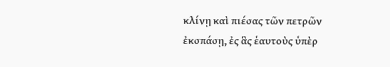κλίνῃ καὶ πιέσας τῶν πετρῶν ἐκσπάσῃ, ἐς ἃς ἑαυτοὺς ὑπὲρ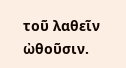τοῦ λαθεῖν ὠθοῦσιν.